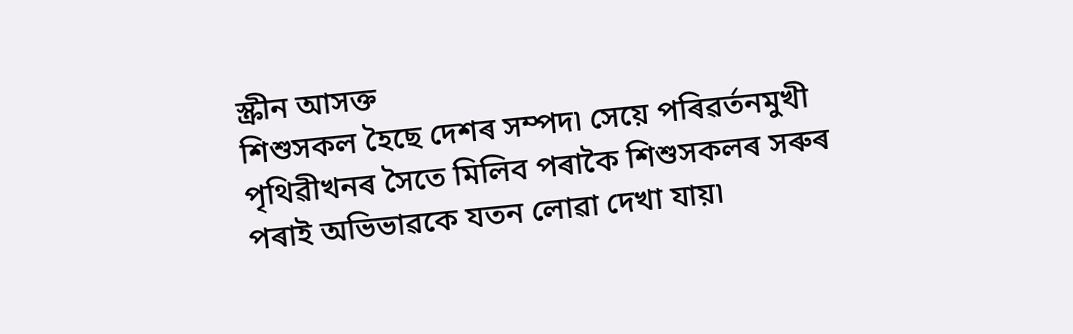স্ক্রীন আসক্ত
শিশুসকল হৈছে দেশৰ সম্পদ৷ সেয়ে পৰিৱর্তনমুখী পৃথিৱীখনৰ সৈতে মিলিব পৰাকৈ শিশুসকলৰ সৰুৰ পৰাই অভিভাৱকে যতন লোৱা দেখা যায়৷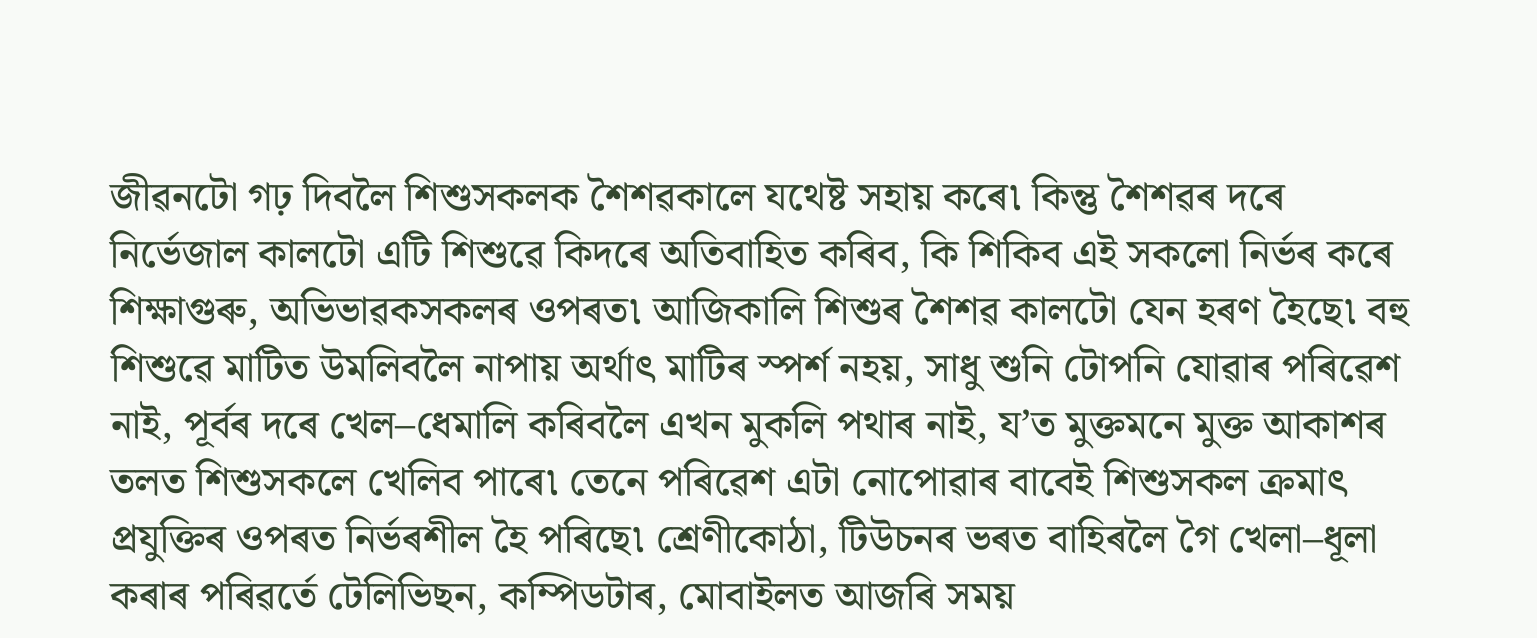জীৱনটো গঢ় দিবলৈ শিশুসকলক শৈশৱকালে যথেষ্ট সহায় কৰে৷ কিন্তু শৈশৱৰ দৰে নির্ভেজাল কালটো এটি শিশুৱে কিদৰে অতিবাহিত কৰিব, কি শিকিব এই সকলো নির্ভৰ কৰে শিক্ষাগুৰু, অভিভাৱকসকলৰ ওপৰত৷ আজিকালি শিশুৰ শৈশৱ কালটো যেন হৰণ হৈছে৷ বহু শিশুৱে মাটিত উমলিবলৈ নাপায় অর্থাৎ মাটিৰ স্পর্শ নহয়, সাধু শুনি টোপনি যোৱাৰ পৰিৱেশ নাই, পূর্বৰ দৰে খেল–ধেমালি কৰিবলৈ এখন মুকলি পথাৰ নাই, য’ত মুক্তমনে মুক্ত আকাশৰ তলত শিশুসকলে খেলিব পাৰে৷ তেনে পৰিৱেশ এটা নোপোৱাৰ বাবেই শিশুসকল ক্রমাৎ প্রযুক্তিৰ ওপৰত নির্ভৰশীল হৈ পৰিছে৷ শ্রেণীকোঠা, টিউচনৰ ভৰত বাহিৰলৈ গৈ খেলা–ধূলা কৰাৰ পৰিৱর্তে টেলিভিছন, কম্পিডটাৰ, মোবাইলত আজৰি সময়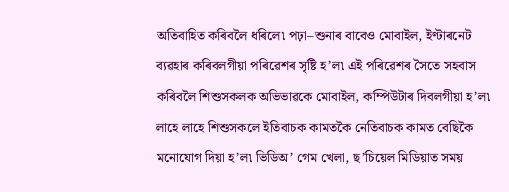অতিবাহিত কৰিবলৈ ধৰিলে৷ পঢ়া–শুনাৰ বাবেও মোবাইল, ইণ্টাৰনেট ব্যৱহাৰ কৰিবলগীয়া পৰিৱেশৰ সৃষ্টি হ’ল৷ এই পৰিৱেশৰ সৈতে সহবাস কৰিবলৈ শিশুসকলক অভিভাৱকে মোবাইল, কম্পিউটাৰ দিবলগীয়া হ’ল৷ লাহে লাহে শিশুসকলে ইতিবাচক কামতকৈ নেতিবাচক কামত বেছিকৈ মনোযোগ দিয়া হ’ল৷ ভিডিঅ’ গেম খেলা, ছ’চিয়েল মিডিয়াত সময়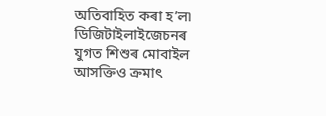অতিবাহিত কৰা হ’ল৷ ডিজিটাইলাইজেচনৰ যুগত শিশুৰ মোবাইল আসক্তিও ক্রমাৎ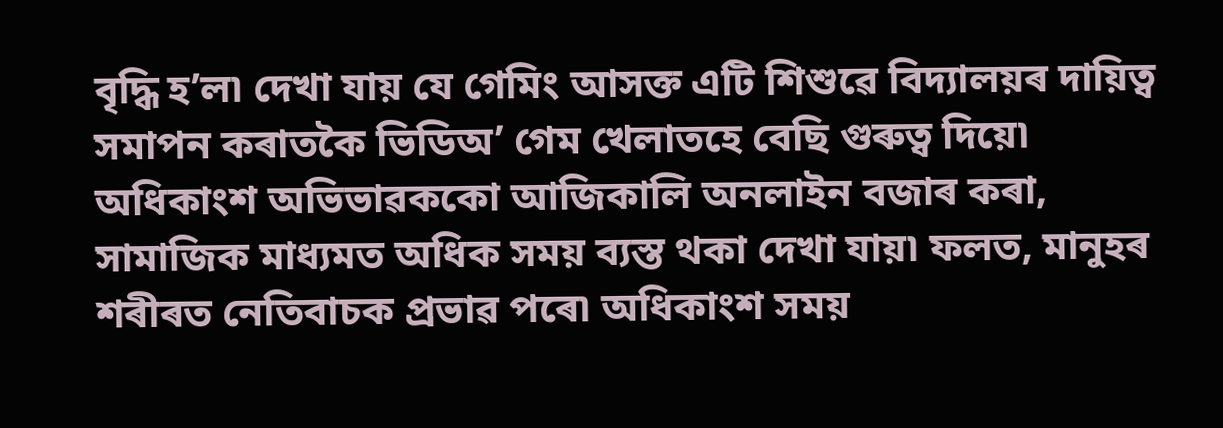বৃদ্ধি হ’ল৷ দেখা যায় যে গেমিং আসক্ত এটি শিশুৱে বিদ্যালয়ৰ দায়িত্ব সমাপন কৰাতকৈ ভিডিঅ’ গেম খেলাতহে বেছি গুৰুত্ব দিয়ে৷ অধিকাংশ অভিভাৱককো আজিকালি অনলাইন বজাৰ কৰা, সামাজিক মাধ্যমত অধিক সময় ব্যস্ত থকা দেখা যায়৷ ফলত, মানুহৰ শৰীৰত নেতিবাচক প্রভাৱ পৰে৷ অধিকাংশ সময়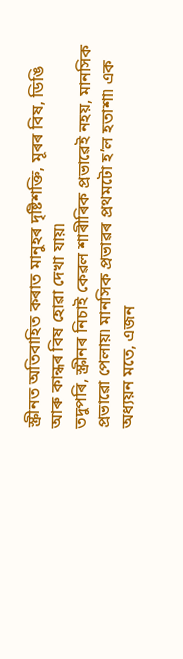স্ক্রীনত অতিবাহিত কৰাত মানুহৰ দৃষ্টিশক্তি, মূৰৰ বিষ, ডিঙি আৰু কান্ধৰ বিষ হোৱা দেখা যায়৷
তদুপৰি, স্ক্রীনৰ নিচাই কেৱল শাৰীৰিক প্রভাৱেই নহয়, মানসিক প্রভাৱো পেলায়৷ মানসিক প্রভাৱৰ প্রথমটো হ’ল হতাশা৷ এক অধ্যয়ন মতে, এজন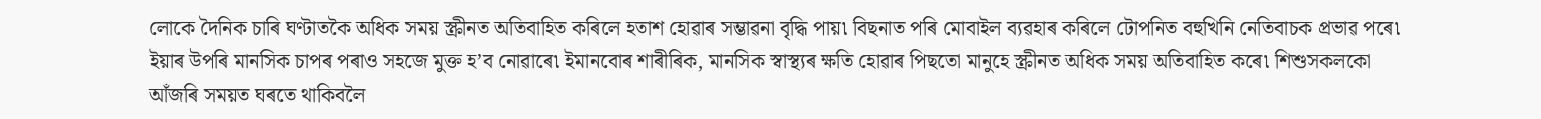লোকে দৈনিক চাৰি ঘণ্টাতকৈ অধিক সময় স্ক্রীনত অতিবাহিত কৰিলে হতাশ হোৱাৰ সম্ভাৱনা বৃদ্ধি পায়৷ বিছনাত পৰি মোবাইল ব্যৱহাৰ কৰিলে টোপনিত বহুখিনি নেতিবাচক প্রভাৱ পৰে৷ ইয়াৰ উপৰি মানসিক চাপৰ পৰাও সহজে মুক্ত হ’ব নোৱাৰে৷ ইমানবোৰ শাৰীৰিক, মানসিক স্বাস্থ্যৰ ক্ষতি হোৱাৰ পিছতো মানুহে স্ক্রীনত অধিক সময় অতিবাহিত কৰে৷ শিশুসকলকো আঁজৰি সময়ত ঘৰতে থাকিবলৈ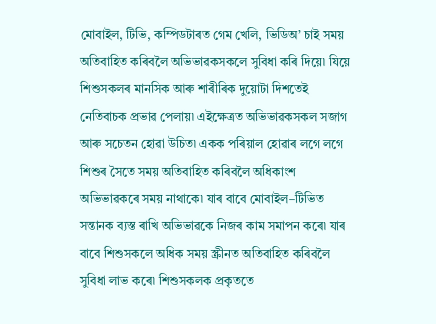মোবাইল, টিভি, কম্পিডটাৰত গেম খেলি, ভিডিঅ’ চাই সময় অতিবাহিত কৰিবলৈ অভিভাৱকসকলে সুবিধা কৰি দিয়ে৷ যিয়ে শিশুসকলৰ মানসিক আৰু শাৰীৰিক দুয়োটা দিশতেই নেতিবাচক প্রভাৱ পেলায়৷ এইক্ষেত্রত অভিভাৱকসকল সজাগ আৰু সচেতন হোৱা উচিত৷ একক পৰিয়াল হোৱাৰ লগে লগে শিশুৰ সৈতে সময় অতিবাহিত কৰিবলৈ অধিকাংশ অভিভাৱকৰে সময় নাথাকে৷ যাৰ বাবে মোবাইল–টিভিত সন্তানক ব্যস্ত ৰাখি অভিভাৱকে নিজৰ কাম সমাপন কৰে৷ যাৰ বাবে শিশুসকলে অধিক সময় স্ক্রীনত অতিবাহিত কৰিবলৈ সুবিধা লাভ কৰে৷ শিশুসকলক প্রকৃততে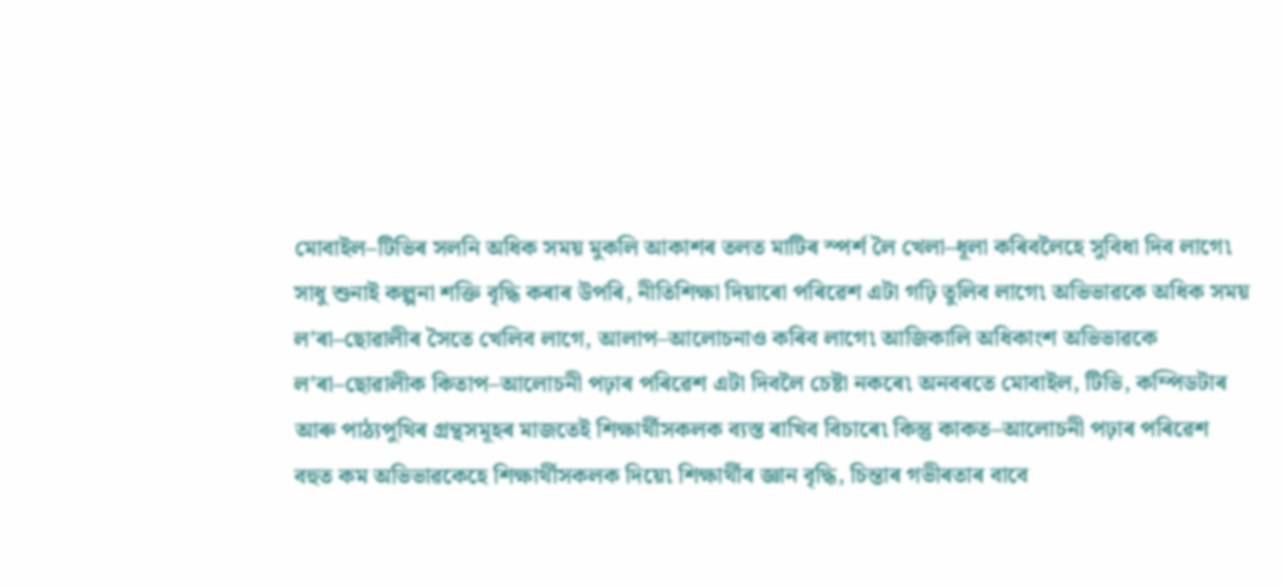মোবাইল–টিভিৰ সলনি অধিক সময় মুকলি আকাশৰ তলত মাটিৰ স্পর্শ লৈ খেলা–ধূলা কৰিবলৈহে সুবিধা দিব লাগে৷ সাধু শুনাই কল্পনা শক্তি বৃদ্ধি কৰাৰ উপৰি, নীতিশিক্ষা দিয়াৰো পৰিৱেশ এটা গঢ়ি তুলিব লাগে৷ অভিভাৱকে অধিক সময় ল’ৰা–ছোৱালীৰ সৈতে খেলিব লাগে, আলাপ–আলোচনাও কৰিব লাগে৷ আজিকালি অধিকাংশ অভিভাৱকে ল’ৰা–ছোৱালীক কিতাপ–আলোচনী পঢ়াৰ পৰিৱেশ এটা দিবলৈ চেষ্টা নকৰে৷ অনবৰতে মোবাইল, টিভি, কম্পিডটাৰ আৰু পাঠ্যপুথিৰ গ্রন্থসমূহৰ মাজতেই শিক্ষার্থীসকলক ব্যস্ত ৰাখিব বিচাৰে৷ কিন্তু কাকত–আলোচনী পঢ়াৰ পৰিৱেশ বহুত কম অভিভাৱকেহে শিক্ষার্থীসকলক দিয়ে৷ শিক্ষার্থীৰ জ্ঞান বৃদ্ধি, চিন্তাৰ গভীৰতাৰ বাবে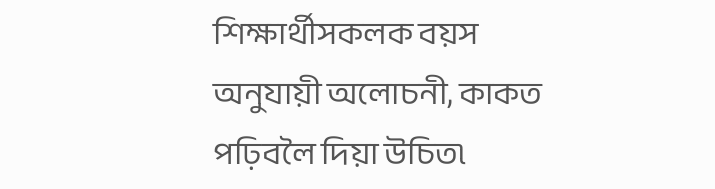শিক্ষার্থীসকলক বয়স অনুযায়ী অলোচনী, কাকত পঢ়িবলৈ দিয়া উচিত৷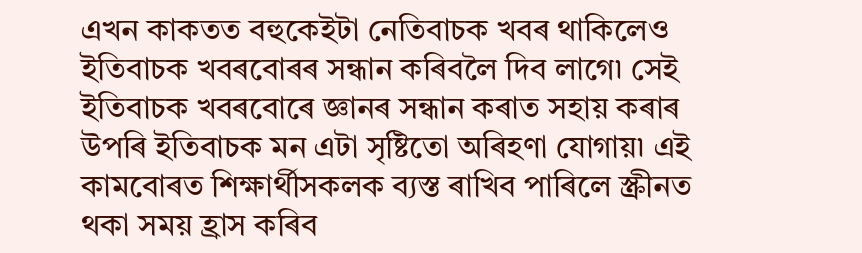এখন কাকতত বহুকেইটা নেতিবাচক খবৰ থাকিলেও ইতিবাচক খবৰবোৰৰ সন্ধান কৰিবলৈ দিব লাগে৷ সেই ইতিবাচক খবৰবোৰে জ্ঞানৰ সন্ধান কৰাত সহায় কৰাৰ উপৰি ইতিবাচক মন এটা সৃষ্টিতো অৰিহণা যোগায়৷ এই কামবোৰত শিক্ষার্থীসকলক ব্যস্ত ৰাখিব পাৰিলে স্ক্রীনত থকা সময় হ্রাস কৰিব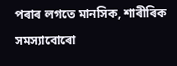পৰাৰ লগতে মানসিক, শাৰীৰিক সমস্যাবোৰো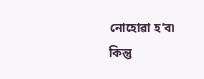নোহোৱা হ’ব৷ কিন্তু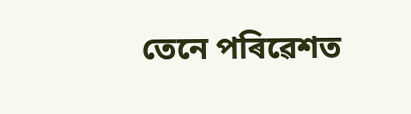তেনে পৰিৱেশত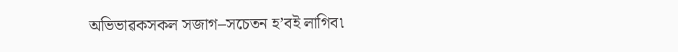অভিভাৱকসকল সজাগ–সচেতন হ’বই লাগিব৷